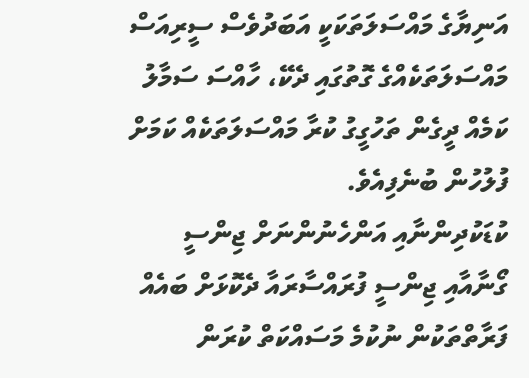އަނިޔާގެ މައްސަލަތަކަކީ އަބަދުވެސް ސީރިއަސް މައްސަލަތަކެއްގެ ގޮތުގައި ދެކޭ، ހާއްސަ ސަމާލު ކަމެއް ދީގެން ތަހުގީގު ކުރާ މައްސަލަތަކެއް ކަމަށް ފުލުހުން ބުނެފިއެވެ.
ކުޑަކުދިންނާއި އަންހެނުންނަށް ޖިންސީ ގޯނާއާއި ޖިންސީ ފުރައްސާރައާ ދެކޮޅަށް ބައެއް ފަރާތްތަކުން ނުކުމެ މަސައްކަތް ކުރަން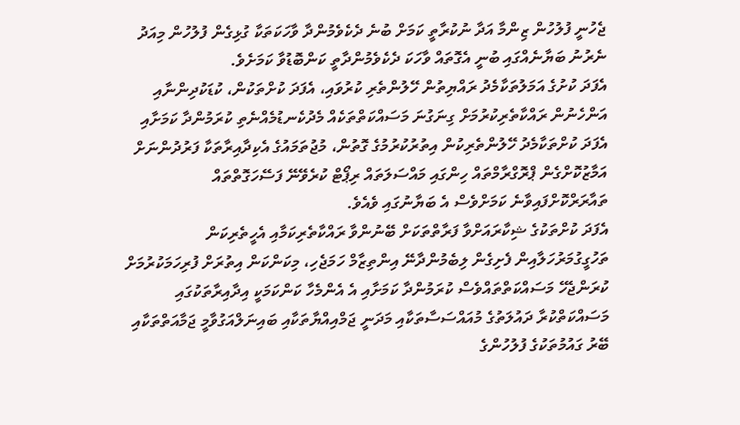ޖެހުނީ ފުލުހުން ޒިންމާ އަދާ ނުކުރާތީ ކަމަށް ބުނެ ދެކެވެމުންދާ ވާހަކަތަކާ ގުޅިގެން ފުލުހުން މިއަދު ނެރުނު ބަޔާނެއްގައި ބުނީ އެގޮތައް ވާހަކަ ދެކެވެމުންދާތީ ކަންބޮޑުވާ ކަމަށެވެ.
އެފަދަ ކުށުގެ އަމަލުތަކާމެދު ރައްޔިތުން ހޭލުންތެރި ކުރުވައި، އެފަދަ ކުށްތަކުން، ކުޑަކުދިންނާއި އަންހެނުން ރައްކާތެރިކުރުމަށް ގިނަގުނަ މަސައްކަތްތަކެއް މެދުކެނޑުމެއްނެތި ކުރަމުންދާ ކަމަށާއި އެފަދަ ކުށްތަކާމެދު ހޭލުންތެރިކުން އިތުރުކުރުމުގެ ގޮތުން، މުޖުތަމައުގެ އެކިދާއިރާތަކާ ފަރުދުންނަށް އަމާޒުކޮށްގެން ޕްރޮގްރާމްތައް ހިންގައި މައްސަލަތައް ރިޕޯޓް ކުރެވޭނޭ ފަސޭހަގޮތްތައް ތައާރަރްކޮށްފައިވާނެ ކަމަށްވެސް އެ ބަޔާނުގައި ވެއެވެ.
އެފަދަ ކުށްތަކުގެ ޝިކާރައަށްވާ ފަރާތްތަކަށް ބޭނުންވާ ރައްކާތެރިކަމާއި އެހީތެރިކަން ތަހުގީގުމަރުހަލާއިން ފެށިގެން ލިބެމުންދާނޭ އިންތިޒާމް ހަމަޖެހި، މިކަންކަން އިތުރަށް ފުރިހަމަކުރުމަށް ކުރަންޖެހޭ މަސައްކަތްތައްވެސް ކުރަމުންދާ ކަމަށާއި އެ އެންމެހާ ކަންކަމަކީ އިދާއިރާތަކުގައި މަސައްކަތްކުރާ ދައުލަތުގެ މުއައްސަސާތަކާއި މަދަނީ ޖަމްއިއްޔާތަކާއި ބައިނަލްއަގުވާމީ ޖަމާއަތްތަކާއި ބޭރު ގައުމުތަކުގެ ފުލުހުންގެ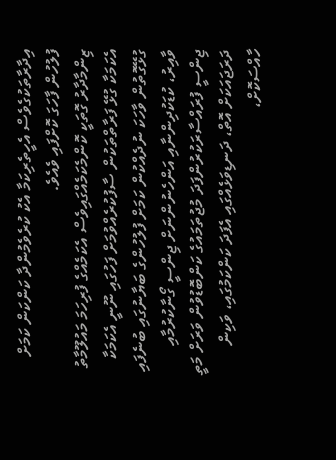އިދާރާތަކުގެވެސް އެހީތެރިކަމާ އެކު ކުރެވެމުންދާ ކަންކަން ކަމަށް ފުލުހުން ފާހަގަ ކޮށްފައި ވެއެވެ.
ޒިންމާދާރު ގޮތަކީ ކޮންމެކަމެއްގައިވެސް އެކަމެއްގެ ފުރިހަމަ މައުލޫމާތު އެކަމަކާ ގުޅޭ ފަރާތްތަކުން ސާފުކުރެއްވުމަށް ފަހުގައި ނޫނީ އެކަމަކާ ގުޅޭގޮތުން ވާހަކަ ނުދެއްކުން ކަމަށް ފުލުހުންގެ ބަޔާނުގައި ބުނެފައި ވާއިރު، ކުޑަކުދިންނާއި އަންހެނުންނަށް ޖިންސީ ގޯނާކުރުމާއި ޖިންސީ ފުރައްސާރަކުރުންފަދަ މުޖުތަމައުގެ ކަންބޮޑުވުން ވަރަށް މަތީ ދަރަޖައަކަށް އޮތް، ދަނޑިވަޅެއްގައި އެފަދަ ކަންކަމުގައި، ވަކިން ހާއްސަކޮށް،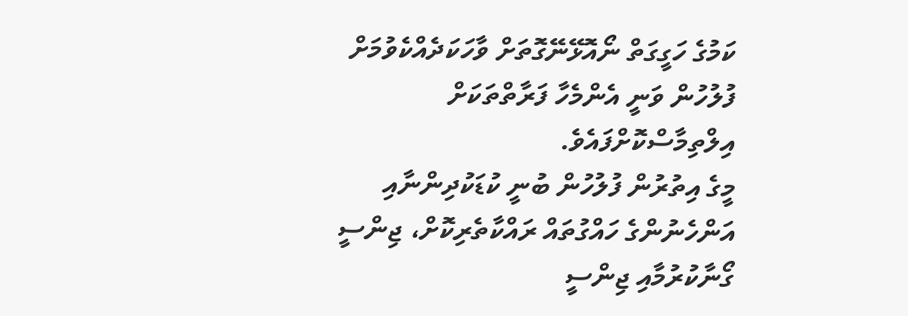ކަމުގެ ހަގީގަތް ނޯއޮޅޭނޭގޮތަށް ވާހަކަދެއްކެވުމަށް ފުލުހުން ވަނީ އެންމެހާ ފަރާތްތަކަށް އިލްތިމާސްކޮށްފައެވެ.
މީގެ އިތުރުން ފުލުހުން ބުނީ ކުޑަކުދިންނާއި އަންހެނުންގެ ހައްގުތައް ރައްކާތެރިކޮށް، ޖިންސީ ގޯނާކުރުމާއި ޖިންސީ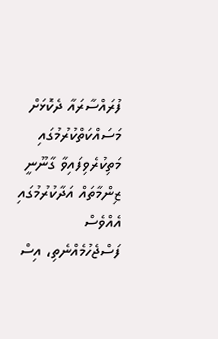ފުރައްސާރައާ ދެކޮޅަށް މަސައްކަތްކުރުމުގައި މަތިކުރެވިފައިވާ ގާނޫނީ ޒިންމާތައް އަދާކުރުމުގައި އެއްވެސް ފަސްޖެހުމެއްނެތި، އިސް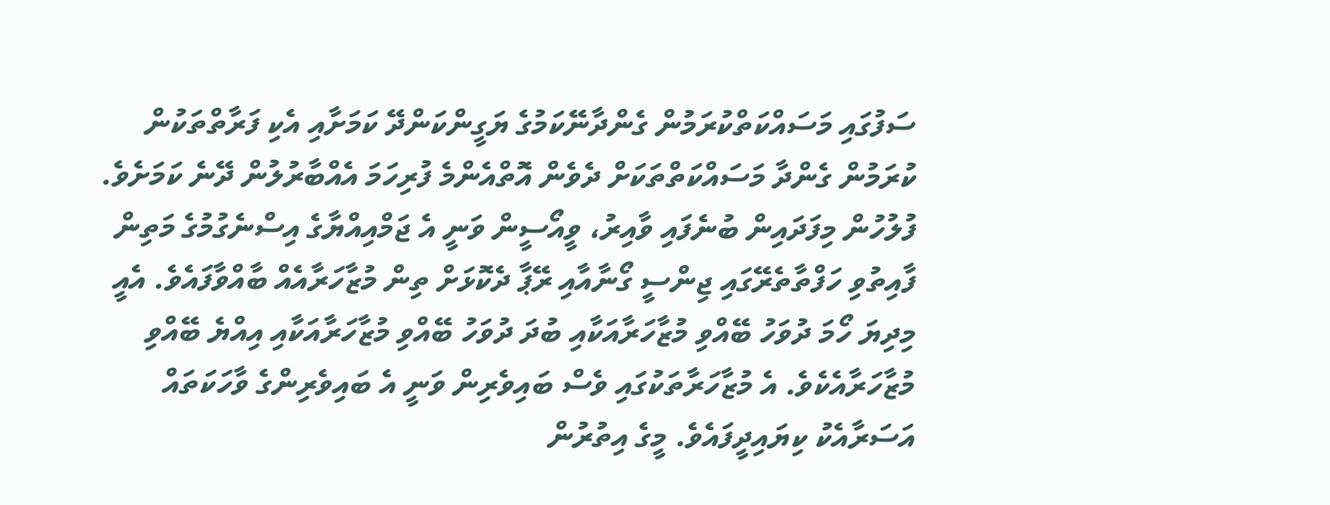ސަފުގައި މަސައްކަތްކުރަމުން ގެންދާނޭކަމުގެ ޔަގީންކަންދޭ ކަމަށާއި އެކި ފަރާތްތަކުން ކުރަމުން ގެންދާ މަސައްކަތްތަކަށް ދެވެން އޮތްއެންމެ ފުރިހަމަ އެއްބާރުލުން ދޭނެ ކަމަށެވެ.
ފުލުހުން މިފަދައިން ބުނެފައި ވާއިރު، ވީއޯސީން ވަނީ އެ ޖަމްއިއްޔާގެ އިސްނެގުމުގެ މަތިން ފާއިތުވި ހަފްތާތެރޭގައި ޖިންސީ ގޯނާއާއި ރޭޕާ ދެކޮޅަށް ތިން މުޒާހަރާއެއް ބާއްވާފައެވެ. އެއީ މިދިޔަ ހޯމަ ދުވަހު ބޭއްވި މުޒާހަރާއަކާއި ބުދަ ދުވަހު ބޭއްވި މުޒާހަރާއަކާއި އިއްޔެ ބޭއްވި މުޒާހަރާއެކެވެ. އެ މުޒާހަރާތަކުގައި ވެސް ބައިވެރިން ވަނީ އެ ބައިވެރިންގެ ވާހަކަތައް އަސަރާއެކު ކިޔައިދީފައެވެ. މީގެ އިތުރުން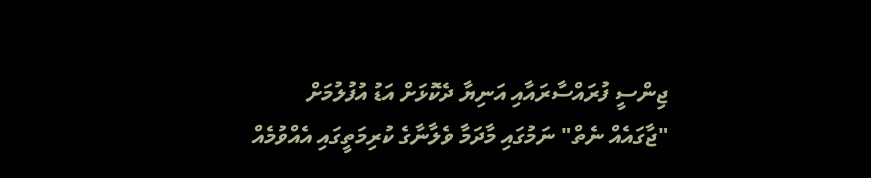ޖިންސީ ފުރައްސާރައާއި އަނިޔާ ދެކޮޅަށް އަޑު އުފުލުމަށް "ޖާގައެއް ނެތް" ނަމުގައި މާދަމާ ވެލާނާގެ ކުރިމަތީގައި އެއްވުމެއް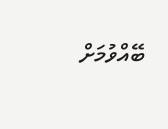ބޭއްވުމަށް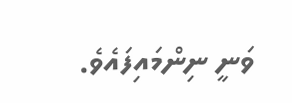ވަނީ ނިންމައިފައެވެ.